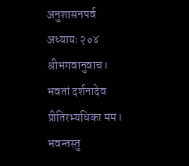अनुशासनपर्व
अध्यायः २०४
श्रीभगवानुवाच।
भवतां दर्शनादेव प्रीतिरभ्यधिका मम।
भवन्तस्तु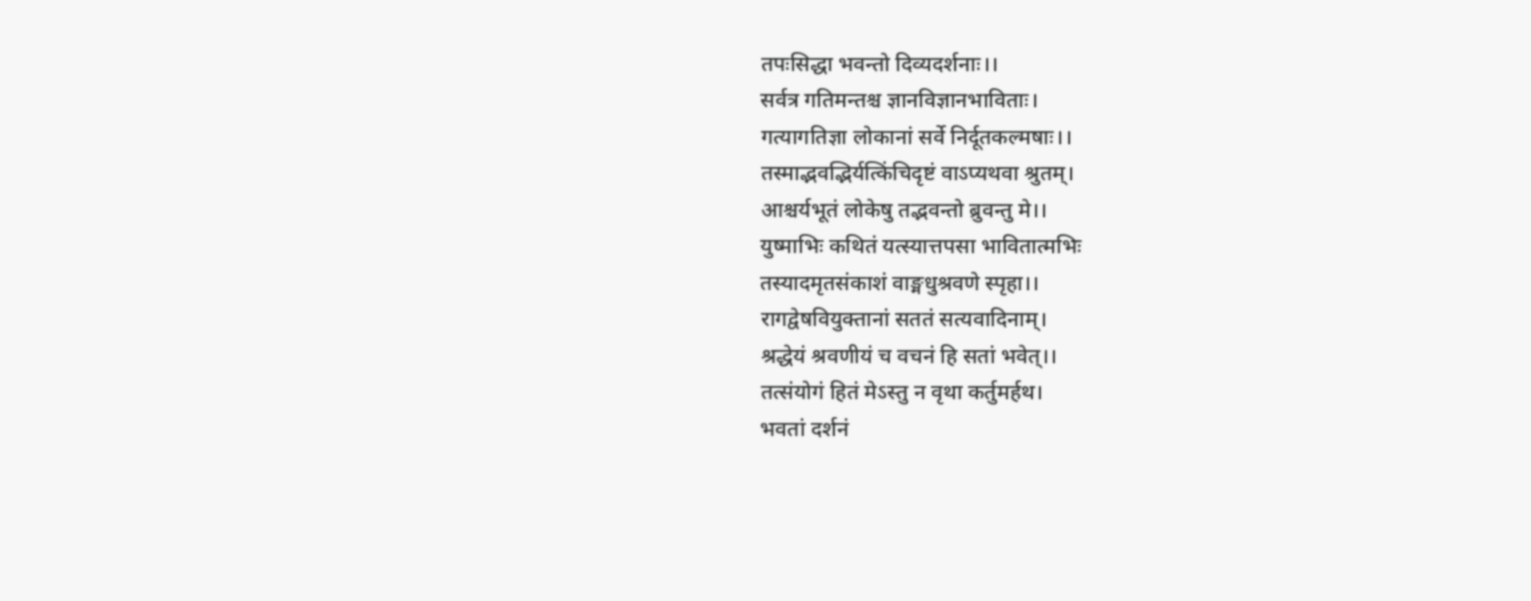तपःसिद्धा भवन्तो दिव्यदर्शनाः।।
सर्वत्र गतिमन्तश्च ज्ञानविज्ञानभाविताः।
गत्यागतिज्ञा लोकानां सर्वे निर्दूतकल्मषाः।।
तस्माद्भवद्भिर्यत्किंचिदृष्टं वाऽप्यथवा श्रुतम्।
आश्चर्यभूतं लोकेषु तद्भवन्तो ब्रुवन्तु मे।।
युष्माभिः कथितं यत्स्यात्तपसा भावितात्मभिः
तस्यादमृतसंकाशं वाङ्मधुश्रवणे स्पृहा।।
रागद्वेषवियुक्तानां सततं सत्यवादिनाम्।
श्रद्धेयं श्रवणीयं च वचनं हि सतां भवेत्।।
तत्संयोगं हितं मेऽस्तु न वृथा कर्तुमर्हथ।
भवतां दर्शनं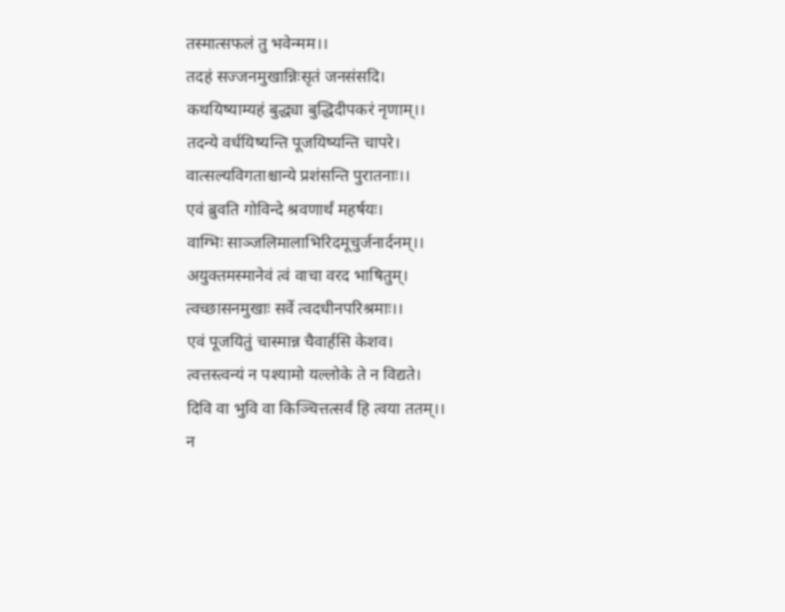तस्मात्सफलं तु भवेन्मम।।
तदहं सज्जनमुखान्निःसृतं जनसंसदि।
कथयिष्याम्यहं बुद्ध्या बुद्धिदीपकरं नृणाम्।।
तदन्ये वर्धयिष्यन्ति पूजयिष्यन्ति चापरे।
वात्सल्यविगताश्चान्ये प्रशंसन्ति पुरातनाः।।
एवं ब्रुवति गोविन्दे श्रवणार्थं महर्षयः।
वाग्भिः साञ्जलिमालाभिरिदमूचुर्जनार्दनम्।।
अयुक्तमस्मानेवं त्वं वाचा वरद भाषितुम्।
त्वच्छासनमुखाः सर्वे त्वदधीनपरिश्रमाः।।
एवं पूजयितुं चास्मान्न चैवार्हसि केशव।
त्वत्तस्त्वन्यं न पश्यामो यल्लोके ते न विद्यते।
दिवि वा भुवि वा किञ्चित्तत्सर्वं हि त्वया ततम्।।
न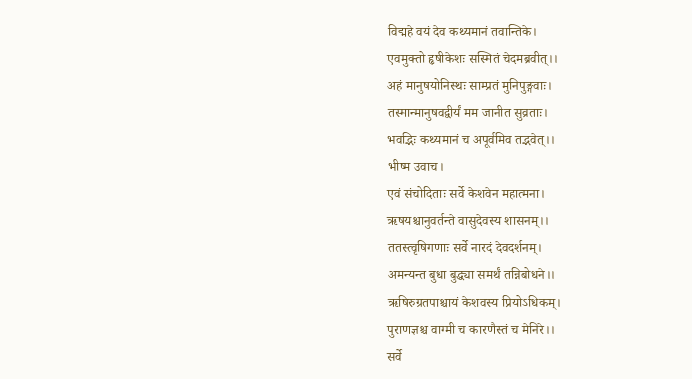विद्महे वयं देव कथ्यमानं तवान्तिके।
एवमुक्तो हृषीकेशः सस्मितं चेदमब्रवीत्।।
अहं मानुषयोनिस्थः साम्प्रतं मुनिपुङ्गवाः।
तस्मान्मानुषवद्वीर्यं मम जानीत सुव्रताः।
भवद्भिः कथ्यमानं च अपूर्वमिव तद्भवेत्।।
भीष्म उवाच।
एवं संचोदिताः सर्वे केशवेन महात्मना।
ऋषयश्चानुवर्तन्ते वासुदेवस्य शासनम्।।
ततस्त्वृषिगणाः सर्वे नारदं देवदर्शनम्।
अमन्यन्त बुधा बुद्ध्या समर्थं तन्निबोधने।।
ऋषिरुग्रतपाश्चायं केशवस्य प्रियोऽधिकम्।
पुराणज्ञश्च वाग्मी च कारणैस्तं च मेनिरे।।
सर्वे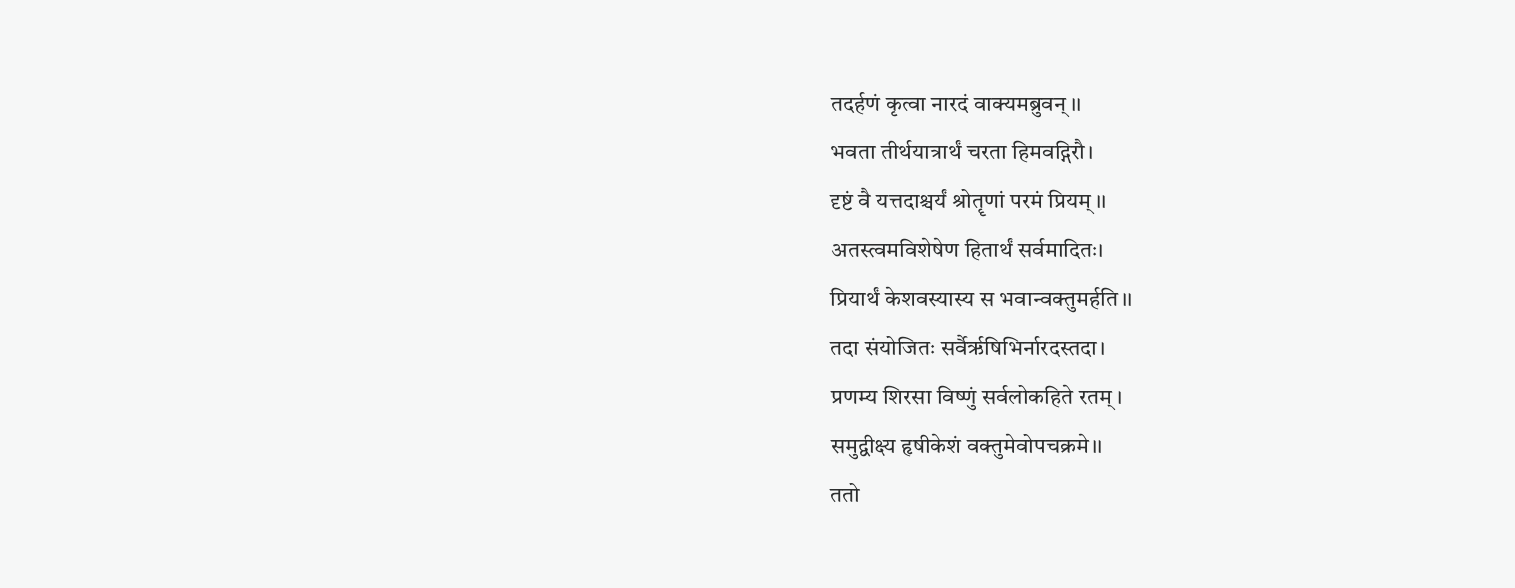तदर्हणं कृत्वा नारदं वाक्यमब्रुवन्।।
भवता तीर्थयात्रार्थं चरता हिमवद्गिरौ।
दृष्टं वै यत्तदाश्चर्यं श्रोतॄणां परमं प्रियम्।।
अतस्त्वमविशेषेण हितार्थं सर्वमादितः।
प्रियार्थं केशवस्यास्य स भवान्वक्तुमर्हति।।
तदा संयोजितः सर्वैर्ऋषिभिर्नारदस्तदा।
प्रणम्य शिरसा विष्णुं सर्वलोकहिते रतम्।
समुद्वीक्ष्य हृषीकेशं वक्तुमेवोपचक्रमे।।
ततो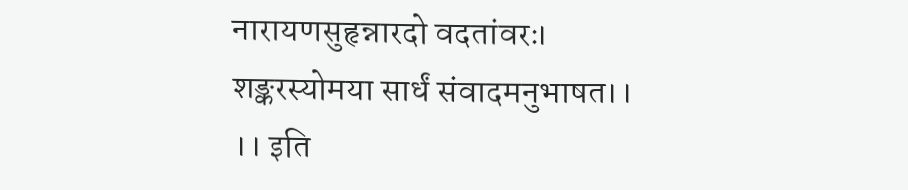नारायणसुहृन्नारदो वदतांवरः।
शङ्करस्योमया सार्धं संवादमनुभाषत।।
।। इति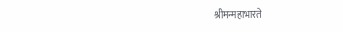श्रीमन्महाभारते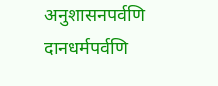अनुशासनपर्वणि
दानधर्मपर्वणि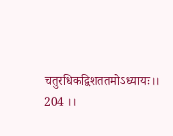चतुरधिकद्विशततमोऽध्यायः।। 204 ।।